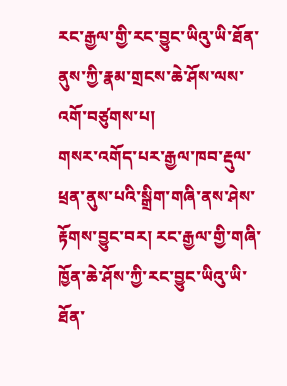རང་རྒྱལ་གྱི་རང་བྱུང་ཡིའུ་ཡི་ཐོན་ནུས་ཀྱི་རྣམ་གྲངས་ཆེ་ཤོས་ལས་འགོ་བཙུགས་པ།
གསར་འགོད་པར་རྒྱལ་ཁབ་རྡུལ་ཕྲན་ནུས་པའི་སྒྲིག་གཞི་ནས་ཤེས་རྟོགས་བྱུང་བར། རང་རྒྱལ་གྱི་གཞི་ཁྱོན་ཆེ་ཤོས་ཀྱི་རང་བྱུང་ཡིའུ་ཡི་ཐོན་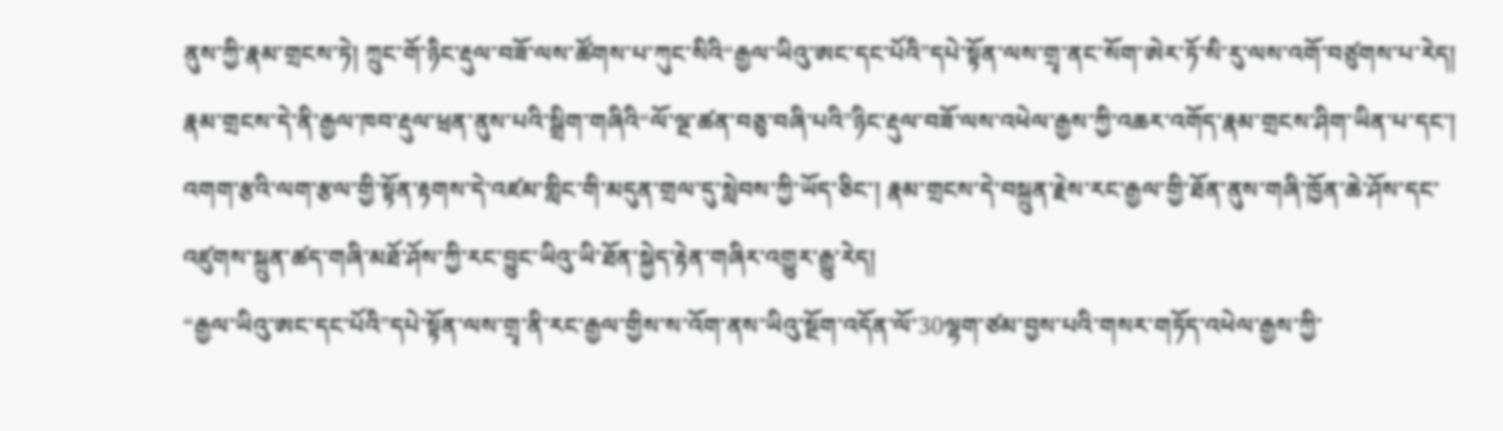ནུས་ཀྱི་རྣམ་གྲངས་ཏེ། ཀྲུང་གོ་ཉིང་རྡུལ་བཟོ་ལས་ཚོགས་པ་ཀུང་སིའི“རྒྱལ་ཡིའུ་ཨང་དང་པོའི”དཔེ་སྟོན་ལས་གྲྭ་ནང་སོག་ཨེར་ཏོ་སི་རུ་ལས་འགོ་བཙུགས་པ་རེད། རྣམ་གྲངས་དེ་ནི་རྒྱལ་ཁབ་རྡུལ་ཕྲན་ནུས་པའི་སྒྲིག་གཞིའི“ལོ་ལྔ་ཚན་བཅུ་བཞི་པའི”ཉིང་རྡུལ་བཟོ་ལས་འཕེལ་རྒྱས་ཀྱི་འཆར་འགོད་རྣམ་གྲངས་ཤིག་ཡིན་པ་དང་། འགག་རྩའི་ལག་རྩལ་གྱི་སྟོན་རྟགས་དེ་འཛམ་གླིང་གི་མདུན་གྲལ་དུ་སླེབས་ཀྱི་ཡོད་ཅིང་། རྣམ་གྲངས་དེ་བསྐྲུན་རྗེས་རང་རྒྱལ་གྱི་ཐོན་ནུས་གཞི་ཁྱོན་ཆེ་ཤོས་དང་འཛུགས་སྐྲུན་ཚད་གཞི་མཐོ་ཤོས་ཀྱི་རང་བྱུང་ཡིའུ་ཡི་ཐོན་སྐྱེད་རྟེན་གཞིར་འགྱུར་རྒྱུ་རེད།
“རྒྱལ་ཡིའུ་ཨང་དང་པོའི”དཔེ་སྟོན་ལས་གྲྭ་ནི་རང་རྒྱལ་གྱིས་ས་འོག་ནས་ཡིའུ་སྔོག་འདོན་ལོ་30ལྷག་ཙམ་བྱས་པའི་གསར་གཏོད་འཕེལ་རྒྱས་ཀྱི་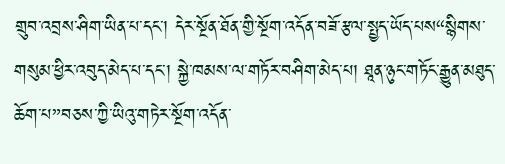གྲུབ་འབྲས་ཤིག་ཡིན་པ་དང་། དེར་སྔོན་ཐོན་གྱི་སྔོག་འདོན་བཟོ་རྩལ་སྤྱད་ཡོད་པས“སྙིགས་གསུམ་ཕྱིར་འབུད་མེད་པ་དང་། སྐྱེ་ཁམས་ལ་གཏོར་བཤིག་མེད་པ། ཐཱན་ཉུང་གཏོང་རྒྱུན་མཐུད་ཆོག་པ”བཅས་ཀྱི་ཡིའུ་གཏེར་སྔོག་འདོན་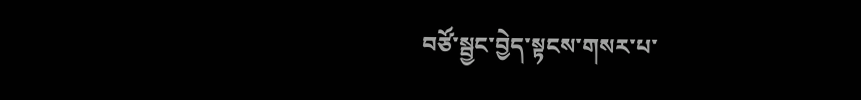བཙོ་སྦྱང་བྱེད་སྟངས་གསར་པ་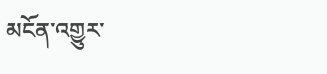མངོན་འགྱུར་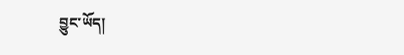བྱུང་ཡོད།